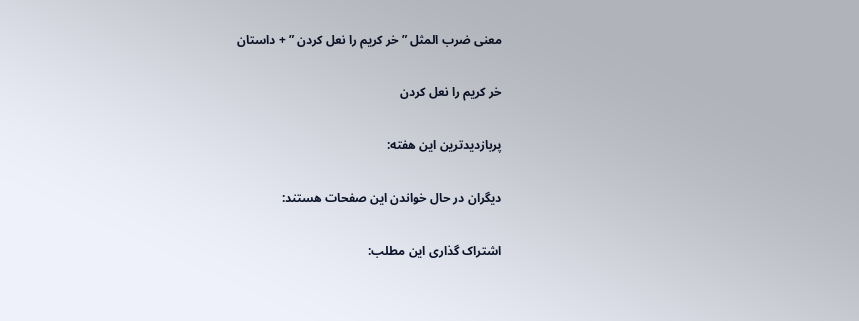معنی ضرب المثل ” خر کریم را نعل کردن ” + داستان

خر کریم را نعل کردن

پربازدیدترین این هفته:

دیگران در حال خواندن این صفحات هستند:

اشتراک گذاری این مطلب: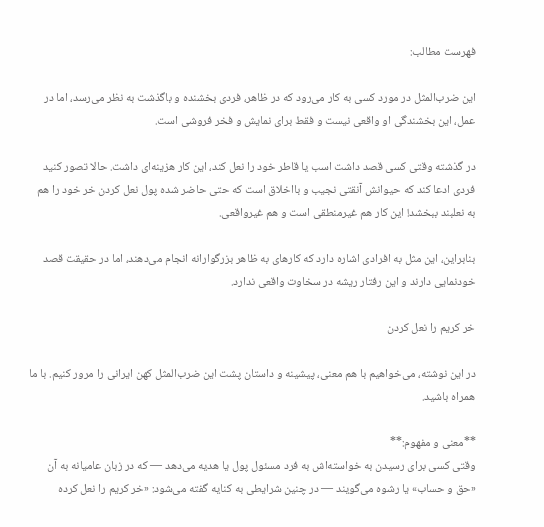فهرست مطالب:

این ضرب‌المثل در مورد کسی به کار می‌رود که در ظاهر، فردی بخشنده و باگذشت به نظر می‌رسد، اما در عمل، این بخشندگی او واقعی نیست و فقط برای نمایش و فخر فروشی است.

در گذشته وقتی کسی قصد داشت اسب یا قاطر خود را نعل کند، این کار هزینه‌ای داشت. حالا تصور کنید فردی ادعا کند که حیوانش آنقتی نجیب و بااخلاق است که حتی حاضر شده پول نعل کردن خر خود را هم به نعلبند ببخشد! این کار هم غیرمنطقی است و هم غیرواقعی.

بنابراین، این مثل به افرادی اشاره دارد که کارهای به ظاهر بزرگوارانه انجام می‌دهند، اما در حقیقت قصد خودنمایی دارند و این رفتار ریشه در سخاوت واقعی ندارد.

خر کریم را نعل کردن

در این نوشته، می‌خواهیم با هم معنی، پیشینه و داستان پشت این ضرب‌المثل کهن ایرانی را مرور کنیم. با ما همراه باشید.

**معنی و مفهوم:**
وقتی کسی برای رسیدن به خواسته‌اش به فرد مسئول پول یا هدیه می‌دهد — که در زبان عامیانه به آن «حق و حساب» یا رشوه می‌گویند — در چنین شرایطی به کنایه گفته می‌شود: «خر کریم را نعل کرده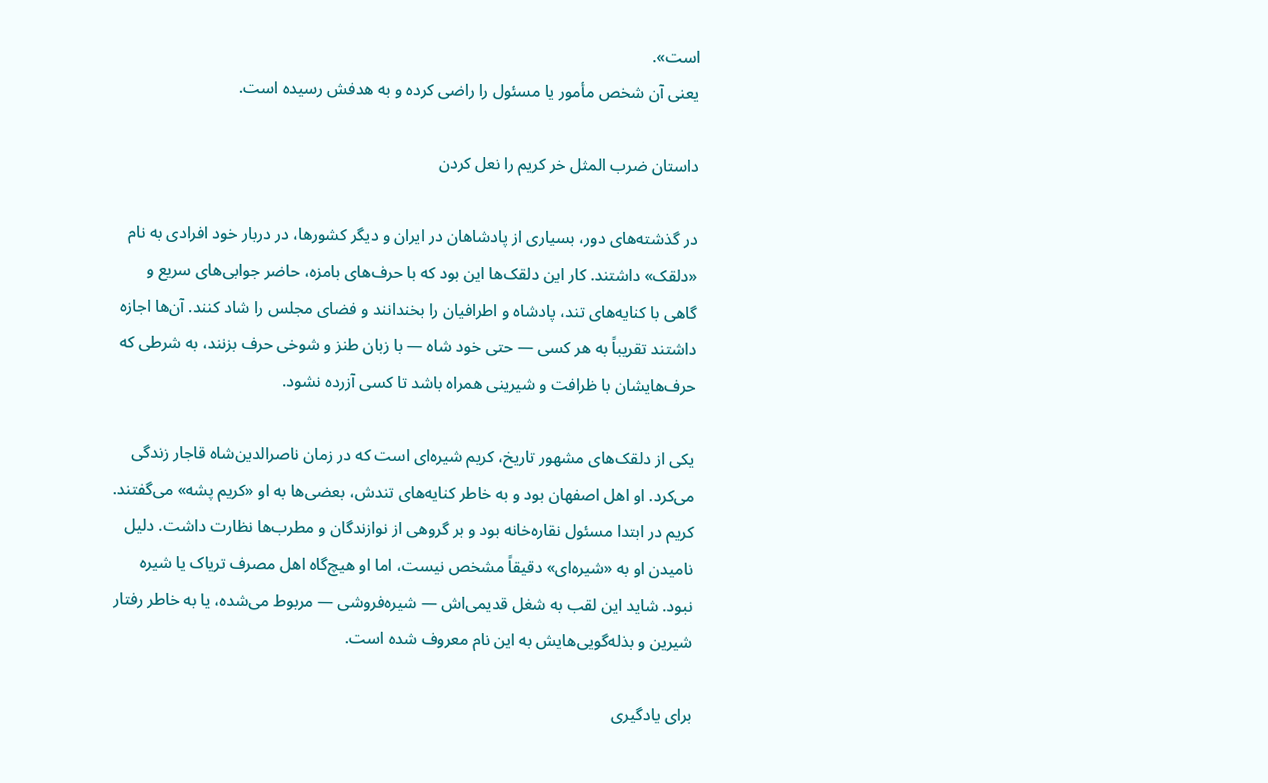است».
یعنی آن شخص مأمور یا مسئول را راضی کرده و به هدفش رسیده است.

داستان ضرب المثل خر کریم را نعل کردن

در گذشته‌های دور، بسیاری از پادشاهان در ایران و دیگر کشورها، در دربار خود افرادی به نام «دلقک» داشتند. کار این دلقک‌ها این بود که با حرف‌های بامزه، حاضر جوابی‌های سریع و گاهی با کنایه‌های تند، پادشاه و اطرافیان را بخندانند و فضای مجلس را شاد کنند. آن‌ها اجازه داشتند تقریباً به هر کسی — حتی خود شاه — با زبان طنز و شوخی حرف بزنند، به شرطی که حرف‌هایشان با ظرافت و شیرینی همراه باشد تا کسی آزرده نشود.

یکی از دلقک‌های مشهور تاریخ، کریم شیره‌ای است که در زمان ناصرالدین‌شاه قاجار زندگی می‌کرد. او اهل اصفهان بود و به خاطر کنایه‌های تندش، بعضی‌ها به او «کریم پشه» می‌گفتند. کریم در ابتدا مسئول نقاره‌خانه بود و بر گروهی از نوازندگان و مطرب‌ها نظارت داشت. دلیل نامیدن او به «شیره‌ای» دقیقاً مشخص نیست، اما او هیچ‌گاه اهل مصرف تریاک یا شیره نبود. شاید این لقب به شغل قدیمی‌اش — شیره‌فروشی — مربوط می‌شده، یا به خاطر رفتار شیرین و بذله‌گویی‌هایش به این نام معروف شده است.

برای یادگیری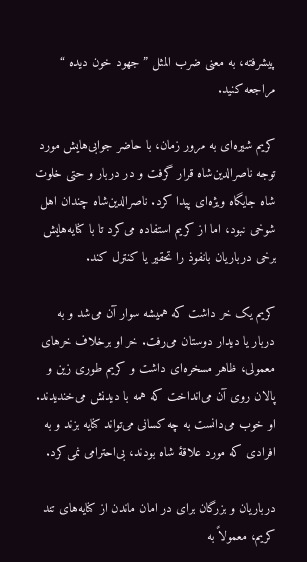پیشرفته، به معنی ضرب المثل ” جهود خون دیده “ مراجعه کنید.

کریم شیره‌ای به مرور زمان، با حاضر جوابی‌هایش مورد توجه ناصرالدین‌شاه قرار گرفت و در دربار و حتی خلوت شاه جایگاه ویژه‌ای پیدا کرد. ناصرالدین‌شاه چندان اهل شوخی نبود، اما از کریم استفاده می‌کرد تا با کنایه‌هایش برخی درباریان بانفوذ را تحقیر یا کنترل کند.

کریم یک خر داشت که همیشه سوار آن می‌شد و به دربار یا دیدار دوستان می‌رفت. خر او برخلاف خرهای معمولی، ظاهر مسخره‌ای داشت و کریم طوری زین و پالان روی آن می‌انداخت که همه با دیدنش می‌خندیدند. او خوب می‌دانست به چه کسانی می‌تواند کنایه بزند و به افرادی که مورد علاقهٔ شاه بودند، بی‌احترامی نمی‌کرد.

درباریان و بزرگان برای در امان ماندن از کنایه‌های تند کریم، معمولاً به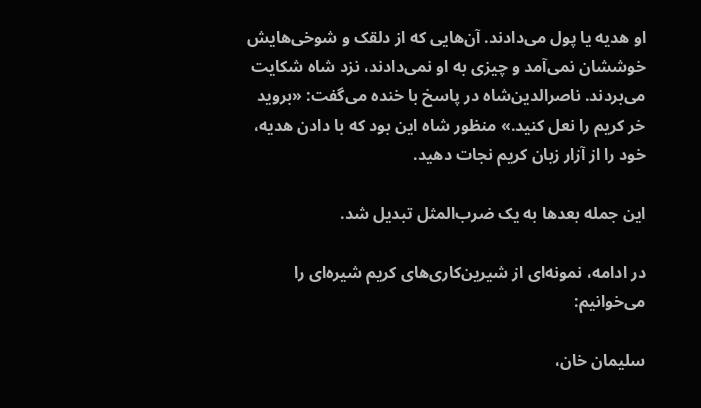او هدیه یا پول می‌دادند. آن‌هایی که از دلقک و شوخی‌هایش خوششان نمی‌آمد و چیزی به او نمی‌دادند، نزد شاه شکایت می‌بردند. ناصرالدین‌شاه در پاسخ با خنده می‌گفت: «بروید خر کریم را نعل کنید.» منظور شاه این بود که با دادن هدیه، خود را از آزار زبان کریم نجات دهید.

این جمله بعدها به یک ضرب‌المثل تبدیل شد.

در ادامه، نمونه‌ای از شیرین‌کاری‌های کریم شیره‌ای را می‌خوانیم:

سلیمان خان،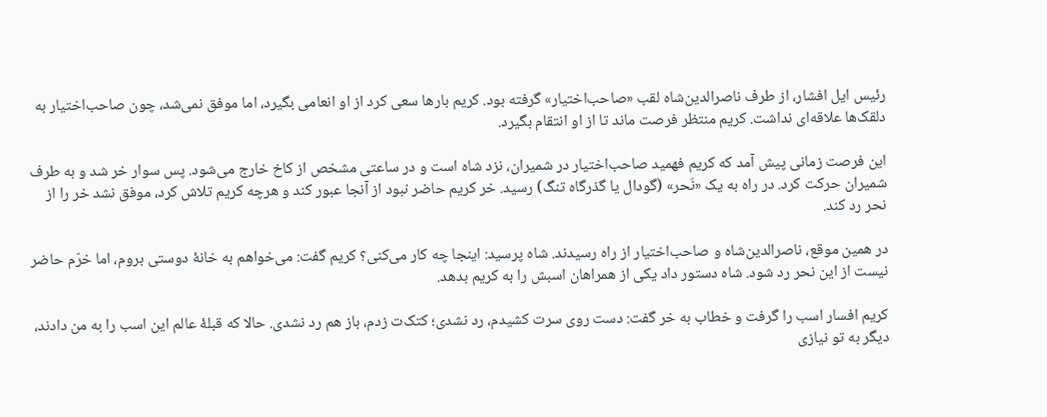رئیس ایل افشار، از طرف ناصرالدین‌شاه لقب «صاحب‌اختیار» گرفته بود. کریم بارها سعی کرد از او انعامی بگیرد، اما موفق نمی‌شد، چون صاحب‌اختیار به دلقک‌ها علاقه‌ای نداشت. کریم منتظر فرصت ماند تا از او انتقام بگیرد.

این فرصت زمانی پیش آمد که کریم فهمید صاحب‌اختیار در شمیران، نزد شاه است و در ساعتی مشخص از کاخ خارج می‌شود. پس سوار خر شد و به طرف شمیران حرکت کرد. در راه به یک «نَحر» (گودال یا گذرگاه تنگ) رسید. خر کریم حاضر نبود از آنجا عبور کند و هرچه کریم تلاش کرد، موفق نشد خر را از نحر رد کند.

در همین موقع، ناصرالدین‌شاه و صاحب‌اختیار از راه رسیدند. شاه پرسید: اینجا چه کار می‌کنی؟ کریم گفت: می‌خواهم به خانهٔ دوستی بروم، اما خرّم حاضر نیست از این نحر رد شود. شاه دستور داد یکی از همراهان اسبش را به کریم بدهد.

کریم افسار اسب را گرفت و خطاب به خر گفت: دست روی سرت کشیدم، رد نشدی؛ کتک‌ت زدم، باز هم رد نشدی. حالا که قبلهٔ عالم این اسب را به من دادند، دیگر به تو نیازی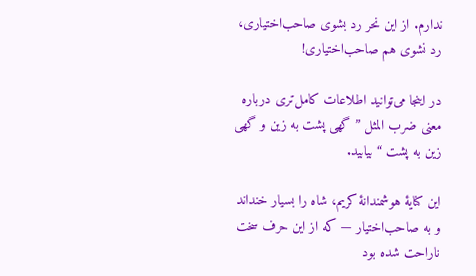ندارم. از این نحر رد بشوی صاحب‌اختیاری، رد نشوی هم صاحب‌اختیاری!

در اینجا می‌توانید اطلاعات کامل‌تری درباره معنی ضرب المثل ” گهی پشت به زین و گهی زین به پشت “ بیابید.

این کنایهٔ هوشمندانهٔ کریم، شاه را بسیار خنداند و به صاحب‌اختیار — که از این حرف سخت ناراحت شده بود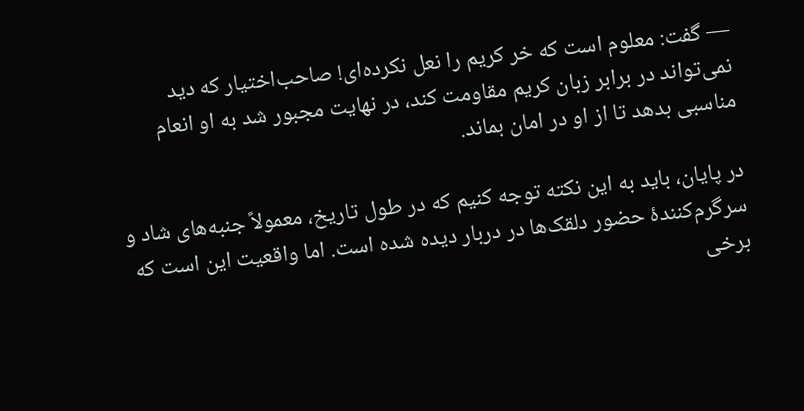— گفت: معلوم است که خر کریم را نعل نکرده‌ای! صاحب‌اختیار که دید نمی‌تواند در برابر زبان کریم مقاومت کند، در نهایت مجبور شد به او انعام مناسبی بدهد تا از او در امان بماند.

در پایان، باید به این نکته توجه کنیم که در طول تاریخ، معمولاً جنبه‌های شاد و سرگرم‌کنندهٔ حضور دلقک‌ها در دربار دیده شده است. اما واقعیت این است که برخی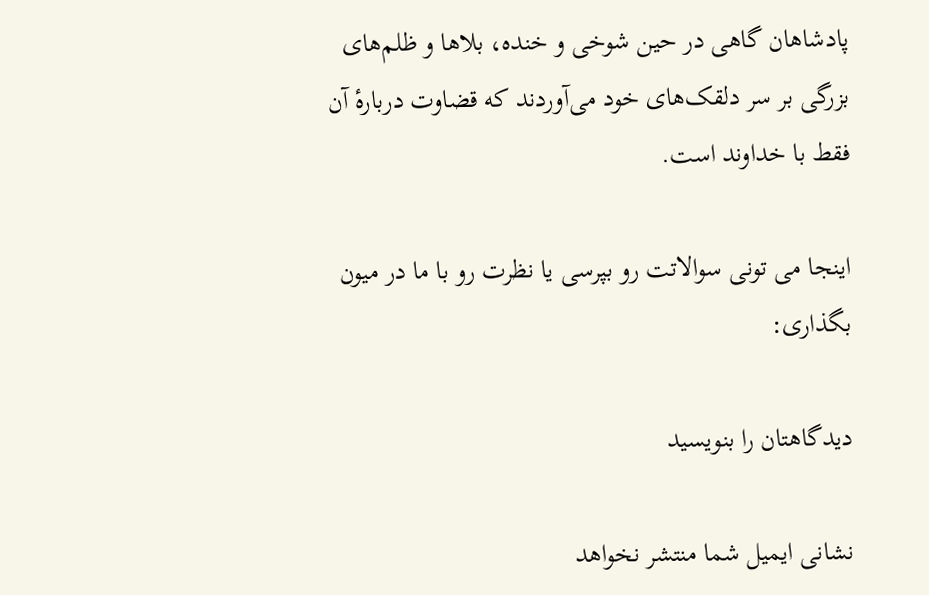پادشاهان گاهی در حین شوخی و خنده، بلاها و ظلم‌های بزرگی بر سر دلقک‌های خود می‌آوردند که قضاوت دربارهٔ آن فقط با خداوند است.

اینجا می تونی سوالاتت رو بپرسی یا نظرت رو با ما در میون بگذاری:

دیدگاهتان را بنویسید

نشانی ایمیل شما منتشر نخواهد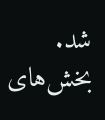شد. بخش‌های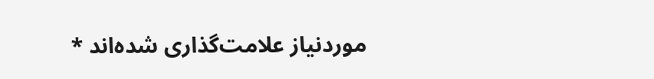موردنیاز علامت‌گذاری شده‌اند *